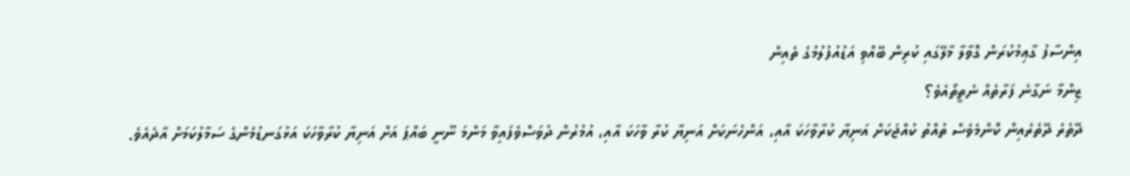އިންސާފު ގާޢިމުކުރަން ގޮވާލާ މާލޭގައި ކުރިން ބޭއްވި އަޑުއުފުލުމުގެ ތެއިން
ޒިންމާ ނަގާނެ ފަރާތެއް ނެތީތޯއެވެ؟
ދޭތެރެ ދޭތެރެއިން ކޮންމެވެސް ތުއްތު ކުއްޖަކަށް އަނިޔާ ކުރާވާހަކަ އާއި، އަންހެނަކަށް އަނިޔާ ކުރާ ވާހަކަ އާއި، އުމުރުން ދުވަސްވެފައިވާ މަންމަ ނޫނީ ބައްޕަ އަށް އަނިޔާ ކުރާވާހަކަ އަޅުގަނޑުމެންގެ ސަމާލުކަމަށް އާދެއެވެ.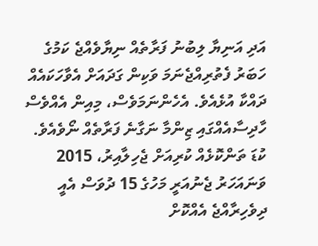އަދި އަނިޔާ ލިބުނު ފަރާތެއް ނިޔާވެއްޖެ ކަމުގެ ހަބަރު ފެތުރިއްޖެނަމަ ވަކިން ގަދައަށް އެވާހަކައެއް ދައްކާ އުޅެއެވެ. އެހެންނަމަވެސް، މިއިން އެއްވެސް ހާދިސާއެއްގައި ޒިންމާ ނަގާނެ ފަރާތެއް ނޯވެއެވެ.
ކުޑަ ތަންކޮޅެއް ކުރިއަށް ޖެހިލާއިރު، 2015 ވަނައަހަރު ޖެނުއަރީ މަހުގެ 15 ދުވަސް އެއީ ދިވެހިރާއްޖެ އެއްކޮށް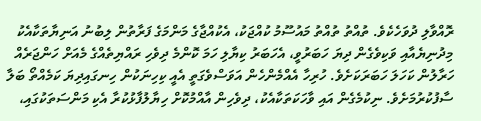ރޮއްވާލި ދުވަހެކެވެ. ތުއްތު ތުއްތު މައުސޫމު ކުއްޖަކު، އެކުއްޖާގެ މަންމަގެ ފަރާތުން ލިބުނު އަނިޔާތަކާއެކު މިދުނިޔެއާއި ވަކިވެގެން ދިޔަ ހަބަރުވީ، އެހަބަރު ކިޔާލި ހަމަ ކޮންމެ ދިވެހި ރައްޔިތެއްގެ މެއަށް ހަންޖަރެއް ހަރާލުން ކަހަލަ ހަބަރަކަށެވެ. ހުރިހާ އެއްމެންހެން އަވަސްވެގަތީ އެއީ ކިހިނަކުން ހިނގައިދިޔަ ކަމެއްތޯ ބަލާ ސާފުކުރުމަށެވެ. ނިކުމެގެން އައި ވާހަކަތަކާއެކު، ދިވެހިން އާއްމުކޮށް ހިޔާލުފާޅުކުރާ އެކި މަންސަތަކުގައި،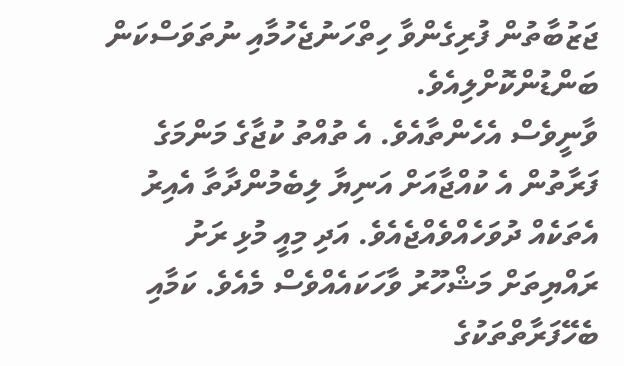ޖަޒުބާތުން ފުރިގެންވާ ހިތްހަނުޖެހުމާއި ނުތަވަސްކަން ބަންޑުންކޮށްލިއެވެ.
ވާނީވެސް އެހެންތާއެވެ. އެ ތުއްތު ކުޖާގެ މަންމަގެ ފަރާތުން އެ ކުއްޖާއަށް އަނިޔާ ލިބެމުންދާތާ އެއިރު އެތަކެއް ދުވަހެއްވެއްޖެއެވެ. އަދި މިއީ މުޅި ރަށު ރައްޔިތަށް މަޝްހޫރު ވާހަކައެއްވެސް މެއެވެ. ކަމާއި ބެހޭފަރާތްތަކުގެ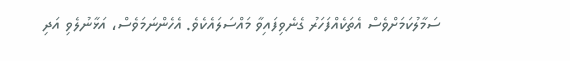ސަމާލުކަމަށްވެސް އެތަކެއްފަހަރު ގެނެވިފައިވާ މައްސަލައެކެވެ. އެހެންނަމަވެސް، އަޅާނުލެވި އަދި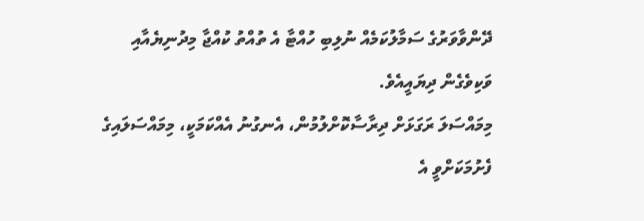ދޭންވާވަރުގެ ސަމާލުކަމެއް ނުލިބި ހުއްޓާ އެ ތުއްތު ކުއްޖާ މިދުނިޔެއާއި ވަކިވެގެން ދިޔައީއެވެ.
މިމައްސަލަ ރަގަޅަށް ދިރާސާކޮށްލުމުން، އެނގުނު އެއްކަމަކީ، މިމައްސަލައިގެ ފެށުމަކަށްވީ އެ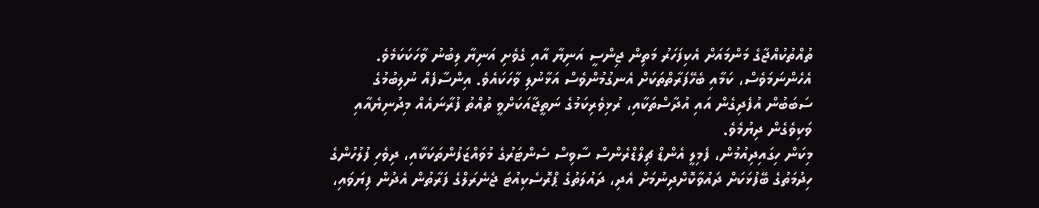ތުއްތުކުއްޖާގެ މަންމައަށް އެކިފަހަރު މަތިން ޖިންސީ އަނިޔާ އާއި ގެވެށި އަނިޔާ ލިބުނު ވާހަކަކަމެވެ. އެހެންނަމަވެސް، ކަމާއި ބެހޭފަރާތްތަކަށް އެނގުމުންވެސް އަޅާނުލި ވާހަކައެވެ. އިންސާފެއް ނުލިބުމުގެ ސަބަބުން އުފެދިގެން އައި އުދާސްތަކާއި، ރުޅިވެރިކަމުގެ ނަތީޖާއަކަށްވީ ތުއްތު ފުރާނައެއް މިދުނިޔެއާއި ވަކިވެގެން ދިޔުމެވެ.
މިކަން ހިގައިދިއުމުން، ފެމިލީ އެންޑް ޗިލްޑްރެންސް ސާވިސް ސެންޓަރުގެ މުވައްޒަފުންތަކަކާއި، ދިވެހި ފުލުހުންގެ ހިދުމަތުގެ ބޭފުޅަކަށް ދައުވާކޮށްދިނުމަށް އެދި، ދައުލަތުގެ ޕްރޮސެކިއުޓަ ޖެނެރަލްގެ ފަރާތުން އެދުން ފިޔަވައި،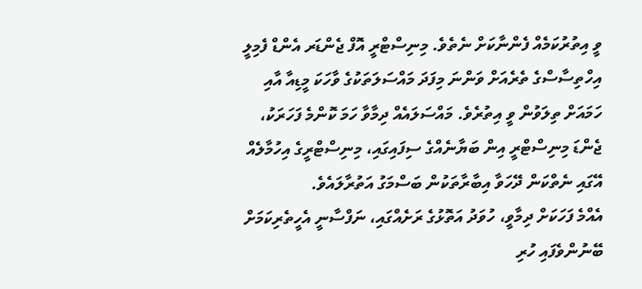ވީ އިތުރުކަމެއް ފެންނާކަށް ނެތެވެ. މިނިސްޓްރީ އޮފް ޖެންޑަރ އެންޑް ފެމިލީ އިހްތިސާސްގެ ތެރެއަށް ވަންނަ މިފަދަ މައްސަލަތަކުގެ ވާހަކަ މީޑިއާ އާއި ހަމައަށް ތިލަވުން ވީ އިތުރެވެ. މައްސަލައެއް ދިމާވާ ހަމަ ކޮންމެ ފަހަރަކު، ޖެންޑަ މިނިސްޓްރީ އިން ބަޔާނެއްގެ ސިފައިގައި، މިނިސްޓްރީގެ އިހުމާލެއް އޭގައި ނެތްކަން ދޭހަވާ އިބާރާތަކުން ބަސްމަގު އަތުރާލައެވެ.
އެއްމެ ފަހަކަށް ދިމާވީ، ހުވަދު އަތޮޅުގެ ރަށެއްގައި، ނަފްސާނީ އެހީތެރިކަމަށް ބޭނުންވެފައި ހުރި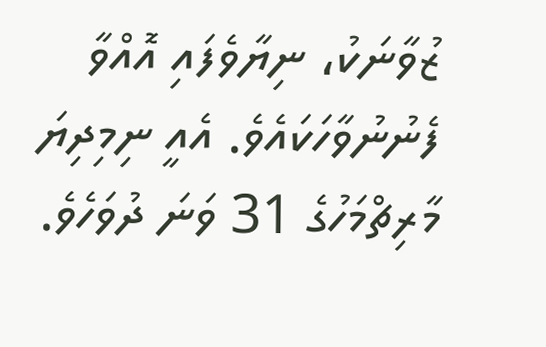ޒުވާނަކު، ނިޔާވެފައި އޮއްވާ ފެނުނުވާހަކައެވެ. އެއީ ނިމިދިޔަ މާރިޗްމަހުގެ 31 ވަނަ ދުވަހެވެ.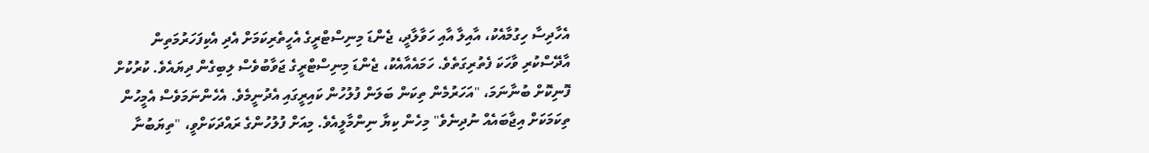އެހާދިސާ ހިގުމާއެކު، އާއިލާ އާއި ހަވާލާދީ، ޖެންޑަ މިނިސްޓްރީގެ އެހީތެރިކަމަށް އެދި އެކިފަހަރުމަތިން އާދޭސްކުރި ވާހަކަ ފެތުރިގަތެވެ. ހަމައެއާއެކު، ޖެންޑަ މިނިސްޓްރީގެ ޖަވާބުވެސް ލިބިގެން ދިޔައެވެ. ކުރުކުށް ފޮނިކޮށް ބުނާނަމަ، "އަހަރުމެން ތިކަން ބަލަން ފުލުހުން ކައިރީގައި އެދުނީމެވެ. އެހެންނަމަވެސް އެމީހުން ތިކަމަކަށް އިޖާބައެއް ނުދިނެވެ" މިހެން ކިޔާ ނިންމާލީއެވެ. މިއަށް ފުލުހުންގެ ރައްދަކަށްވީ، "ތިޔަބުނާ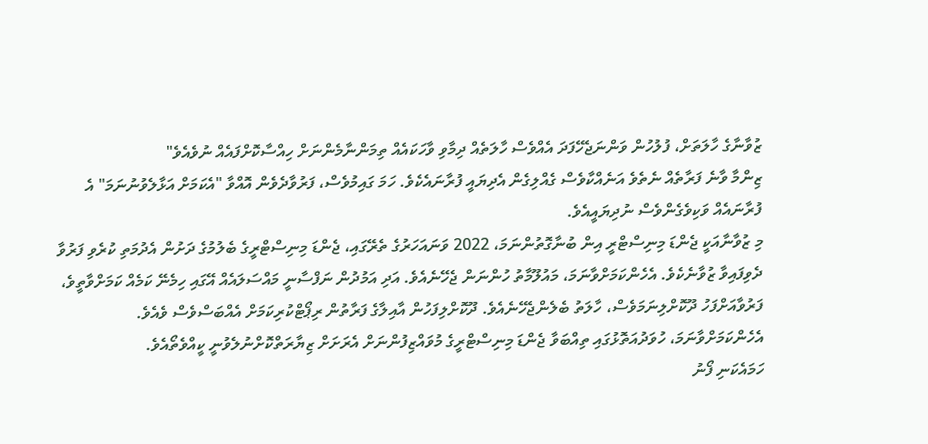ޒުވާނާގެ ހާލަތަށް، ފުލުހުން ވަންނަޖެހޭފަދަ އެއްވެސް ހާލަތެއް ދިމާވި ވާހަކައެއް ތިމަންނާމެންނަށް ހިއްސާކޮށްފައެއް ނުވެއެވެ"
ޒިންމާ ވާނެ ފަރާތެއް ނެތެވެ އަނެއްކާވެސް ގެއްލިގެން އެދިޔައީ ފުރާނައެކެވެ. ހަމަ ގައިމުވެސް، ފަރުވާދެވެން އޮއްވާ "އެކަމަށް އަޅާލެވުނުނަމަ" އެ ފުރާނައެއް ވަކިވެގެންވެސް ނުދިޔައީއެވެ.
މި ޒުވާނާއަކީ ޖެންޑަ މިނިސްޓްރީ އިން ބުނާގޮތުންނަމަ، 2022 ވަނައަހަރުގެ ތެރޭގައި، ޖެންޑަ މިނިސްޓްރީގެ ބެލުމުގެ ދަށުން އެދުމަތި ކުރެވި ފަރުވާ ދެވިފައިވާ ޒުވާނެކެވެ. އެހެންކަމަށްވާނަމަ، މައުލޫމާތު ހުންނަން ޖެހޭނެއެވެ. އަދި އަމުދުން ނަފްސާނީ މައްސަލައެއް އޭގައި ހިމެނޭ ކަމެއް ކަމަށްވާތީވެ، ފަރުވާއަށްފަހު ދޫކޮށްލިނަމަވެސް، ހާލަތު ބެލެންޖެހޭނެއެވެ. ދޫކޮށްލިފަހުން އާއިލާގެ ފަރާތުން ރިޕޯޓްކުރިކަމަށް އެއްބަސްވެސް ވެއެވެ. އެހެންކަމަށްވާނަމަ، ހުވަދުއަތޮޅުގައި ތިއްބަވާ ޖެންޑަ މިނިސްޓްރީގެ މުވައްޒިފުންނަށް އެރަށަށް ޒިޔާރަތްކޮށްނުލެވުނީ ކީއްވެތޯއެވެ.
ހަމައެކަނި ފޯނު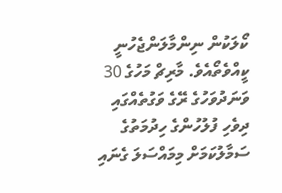ކޯލަކުން ނިންމާލަންޖެހުނީ ކީއްވެތޯއެވެ. މާރިޗް މަހުގެ 30 ވަނަދުވަހުގެ ރޭގެ ވަގުތެއްގައި ދިވެހި ފުލުހުންގެ ހިދުމަތުގެ ސަމާލުކަމަށް މިމައްސަލަ ގެނައި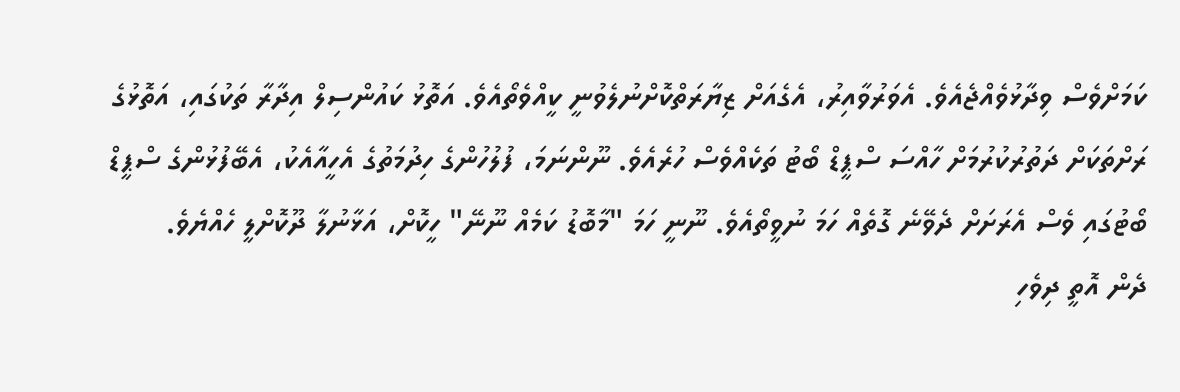ކަމަށްވެސް ވިދާޅުވެއްޖެއެވެ. އެވަރުވާއިރު، އެގެއަށް ޒިޔާރަތްކޮށްނުލެވުނީ ކީއްވެތޯއެވެ. އަތޮޅު ކައުންސިލް އިދާރާ ތަކުގައި، އަތޮޅުގެ ރަށްތަކަށް ދަތުރުކުރުމަށް ހާއްސަ ސްޕީޑް ބޯޓު ތަކެއްވެސް ހުރެއެވެ. ނޫންނަމަ، ފުލުހުންގެ ހިދުމަތުގެ އެހީއާއެކު، އެބޭފުޅުންގެ ސްޕީޑް ބޯޓުގައި ވެސް އެރަށަށް ދެވޭނެ ގޮތެއް ހަމަ ނުވީތޯއެވެ. ނޫނީ ހަމަ "މާބޮޑު ކަމެއް ނޫނޭ" ހީކޮށް، އަޅާނުލާ ދޫކޮށްލީ ހެއްޔެވެ.
ދެން އޮތީ ދިވެހި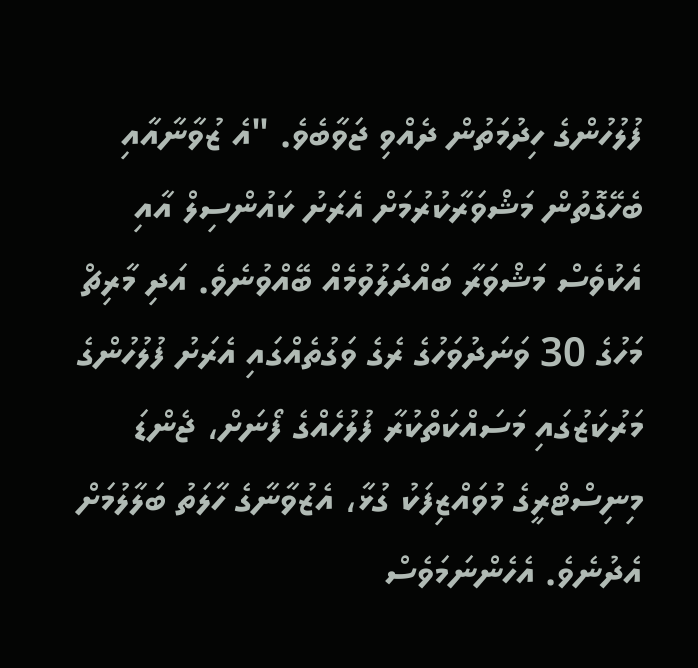ފުލުހުންގެ ހިދުމަތުން ދެއްވި ޖަވާބެވެ. "އެ ޒުވާނާއާއި ބެހޭގޮތުން މަޝްވަރާކުރުމަށް އެރަށު ކައުންސިލް އާއި އެކުވެސް މަޝްވަރާ ބައްދަލުވުމެއް ބޭއްވުނެވެ. އަދި މާރިޗް މަހުގެ 30 ވަނަދުވަހުގެ ރެގެ ވަގުތެއްގައި އެރަށު ފުލުހުންގެ މަރުކަޒުގައި މަސައްކަތްކުރާ ފުލުހެއްގެ ފޯނަށް، ޖެންޑަ މިނިސްޓްރީގެ މުވައްޒިފަކު ގުޅާ، އެޒުވާނާގެ ހާލަތު ބަލާލުމަށް އެދުނެވެ. އެހެންނަމަވެސް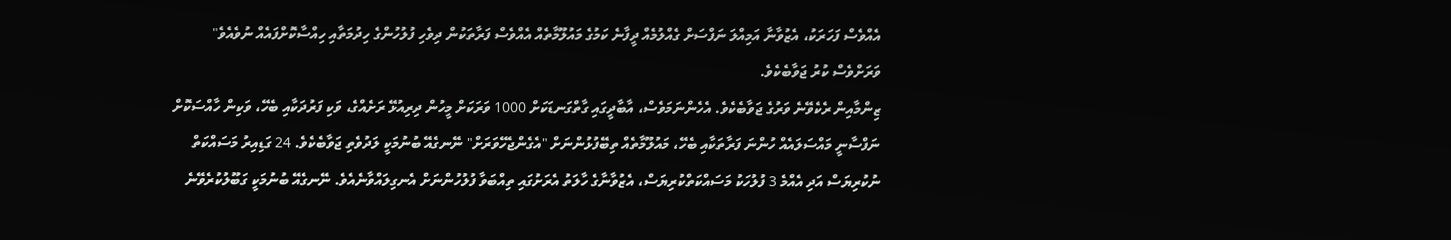އެއްވެސް ފަހަރަކު، އެޒުވާނާ އަމިއްލަ ނަފްސަށް ގެއްލުމެއް ދީފާނެ ކަމުގެ މައުލޫމާތެއް އެއްވެސް ފަރާތަކުން ދިވެހި ފުލުހުންގެ ހިދުމަތާއި ހިއްސާކޮށްފައެއް ނުވެއެވެ" ވަރަށްވެސް ކުރު ޖަވާބެކެވެ.
ޒިންމާއިން ރެކެވޭނެ ވަރުގެ ޖަވާބެކެވެ. އެހެންނަމަވެސް، އާބާދީގައި ގާތްގަނޑަކަށް 1000 ވަރަކަށް މީހުން ދިރިއުޅޭ ރަށެއްގެ، ވަކި ފަރުދަކާއި ބެހޭ، ވަކިން ހާއްސަކޮށް ނަފްސާނީ މައްސަލައެއް ހުންނަ ފަރާތަކާއި ބެހޭ، މައުލޫމާތެއް ތިބޭފުޅުންނަށް "އެގެންޖެހޭވަރަށް" ނޭނގެއޭ ބުނުމަކީ ލަދުވެތި ޖަވާބެކެވެ. 24 ގަޑިއިރު މަސައްކަތް ނުކުރިޔަސް އަދި އެއްމެ 3 ފުލުހަކު މަސައްކަތްކުރިޔަސް، އެޒުވާނާގެ ހާލަތު އެރަށުގައި ތިއްބަވާ ފުލުހުންނަށް އެނގިލައްވާނެއެވެ. ނޭނގެއޭ ބުނުމަކީ ގަބޫލުކުރެވޭނެ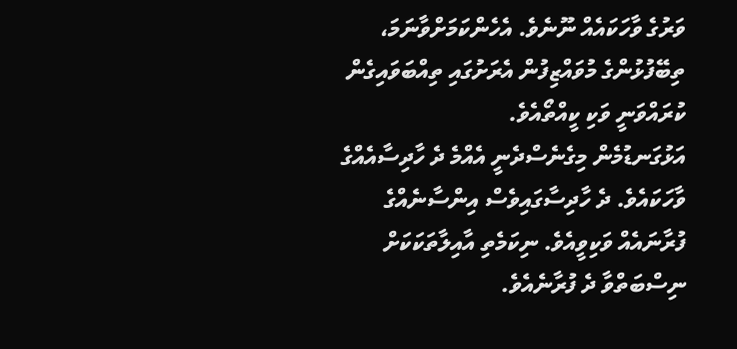ވަރުގެ ވާހަކައެއް ނޫނެވެ. އެހެންކަމަށްވާނަމަ، ތިބޭފުޅުންގެ މުވައްޒިފުން އެރަށުގައި ތިއްބަވައިގެން ކުރައްވަނީ ވަކި ކީއްތޯއެވެ.
އަޅުގަނޑުމެން މިގެނެސްދެނީ އެއްމެ ދެ ހާދިސާއެއްގެ ވާހަކައެވެ. ދެ ހާދިސާގައިވެސް އިންސާނެއްގެ ފުރާނައެއް ވަކިވީއެވެ. ނިކަމެތި އާއިލާތަކަކަށް ނިސްބަތްވާ ދެ ފުރާނެއެވެ.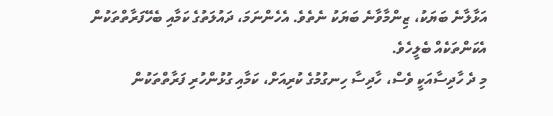އަޅާލާނެ ބަޔަކު، ޒިންމާވާނެ ބަޔަކު ނެތެވެ. އެހެންނަމަ، ދައުލަތުގެ ކަމާއި ބެހޭފަރާތްތަކުން އެކަންތަކެއް ބެލީހެވެ.
މި ދެ ހާދިސާއަކީ ވެސް، ހާދިސާ ހިނގުމުގެ ކުރިއަށް، ކަމާއި ގުޅުންހުރި ފަރާތްތަކުން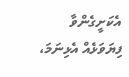އެކަށީގެންވާ ފިޔަވަޅެއް އެޅިނަމަ،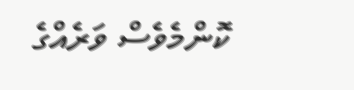ކޮންމެވެސް ވަރެއްގެ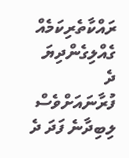ރައްކާތެރިކަމެއް ގެއްލިގެންދިޔަ ދެ ފުރާނައަށްވެސް ލިބިދާނެ ފަދަ ދެ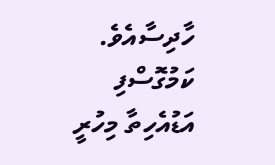ހާދިސާއެވެ.
ކަމުގޮސްފި
އަޑުއެހިތާ މިހުރީ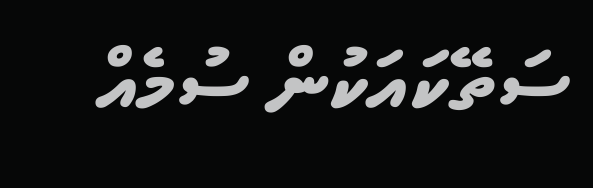ސަތޭކައަކުން ސުމެއް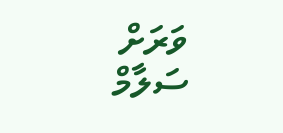ވަރަށް ސަލާމް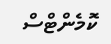ކޮމެންޓްސް